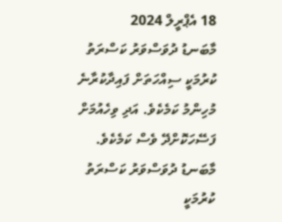18 އެޕްރީލް 2024
މާބަނޑު ދުވަސްވަރު ކަސްރަތު ކުރުމަކީ ސިއްހަތަށް ފައިދާކުރާނެ މުހިންމު ކަމެކެވެ. އަދި ވިހެއުމަށް ފަސޭހަކޮށްދޭ ވެސް ކަމެކެވެ.
މާބަނޑު ދުވަސްވަރު ކަސްރަތު ކުރުމަކީ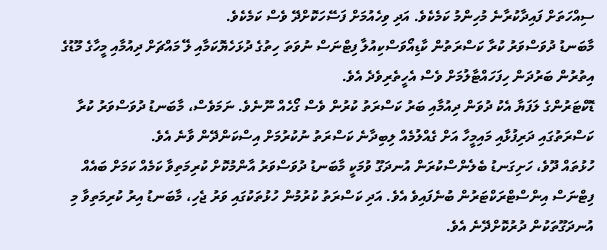ސިއްހަތަށް ފައިދާކުރާނެ މުހިންމު ކަމެކެވެ. އަދި ވިހެއުމަށް ފަސޭހަކޮށްދޭ ވެސް ކަމެކެވެ.
މާބަނޑު ދުވަސްވަރު ކުރާ ކަސްރަތުން ކާޑިއޯވަސްކިއުލާ ފިޓްނަސް ނުވަތަ ހިތުގެ ދުޅަހެޔޮކަމާއި ލޭ މައްޗަށް ދިއުމާއި މީހާގެ މޫޑުގެ އިތުރުން ބަރުދަން ހިފަހައްޓާލުމަށް ވެސް އެހީތެރިވެދެ އެވެ.
ޑޮކްޓަރުންގެ ލަފަޔާ އެކު ދުވަން ދިއުމާއި ބަރު ކަސްރަތު ކުރުން ވެސް ގޯހެއް ނޫނެވެ. ނަމަވެސް، މާބަނޑު ދުވަސްވަރު ކުރާ ކަސްރަތުގައި ދަރިފުޅާއި މައިމީހާ އަށް ގެއްލުމެއް ލިބިދާނެ ކަސްރަތު ނުކުރުމަށް އިސްކަންދޭން ވާނެ އެވެ.
ހުޅުތައް ދޫވެ، ހަށިގަނޑު ބެލެންސްކުރަން އުނދަގޫ ވުމަކީ މާބަނޑު ދުވަސްވަރު އާންމުކޮށް ކުރިމަތިވާ ކަމެއް ކަމަށް ބައެއް ފިޓްނަސް އިންސްޓްރަކްޓަރުން ބުނެފައިވެ އެވެ. އަދި ކަސްރަތު ކުރުމުން ހުޅުތަކުގައި ވަރު ޖެހި، މާބަނޑު އިރު ކުރިމަތިވާ މި އުނދަގޫތަކުން ދުރުކޮށްދޭނެ އެވެ.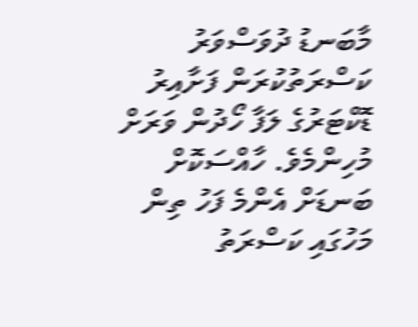މާބަނޑު ދުވަސްވަރު ކަސްރަތުކުރަން ފަށާއިރު ޑޮކްޓަރުގެ ލަފާ ހޯދުން ވަރަށް މުހިންމެވެ. ހާއްސަކޮށް ބަނޑަށް އެންމެ ފަހު ތިން މަހުގައި ކަސްރަތު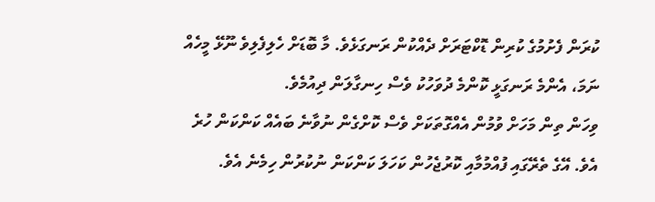ކުރަން ފެށުމުގެ ކުރިން ޑޮކްޓަރަށް ދެއްކުން ރަނގަޅެވެ. މާ ބޮޑަށް ހެލިފެލިވެ ނޫޅޭ މީހެއް ނަމަ، އެންމެ ރަނގަޅީ ކޮންމެ ދުވަހުކު ވެސް ހިނގާލަން ދިއުމެވެ.
ވިހަން ތިން މަހަށް ވުމުން އެއްގޮތަކަށް ވެސް ކޮށްގެން ނުވާނެ ބައެއް ކަންކަން ހުރެ އެވެ. އޭގެ ތެރޭގައި ފުއްމުމާއި ކޮރުޖެހުން ކަހަލަ ކަންކަން ނުކުރުން ހިމެނެ އެވެ.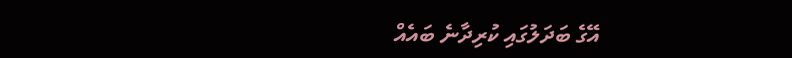އޭގެ ބަދަލުގައި ކުރިދާނެ ބައެއް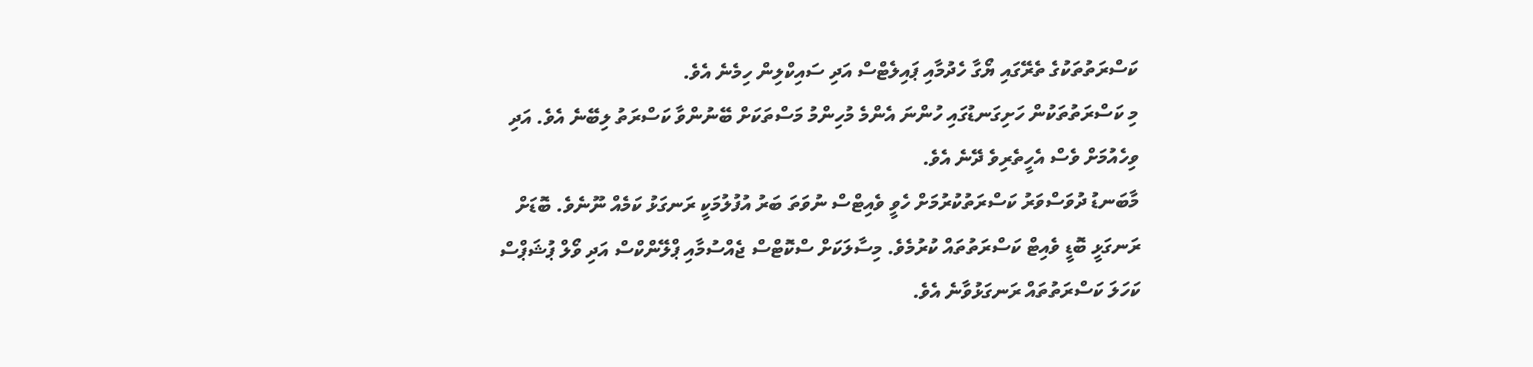ކަސްރަތުތަކުގެ ތެރޭގައި ޔޯގާ ހެދުމާއި ޕައިލެޓްސް އަދި ސައިކްލިން ހިމެނެ އެވެ.
މި ކަސްރަތުތަކުން ހަށިގަނޑުގައި ހުންނަ އެންމެ މުހިންމު މަސްތަކަށް ބޭނުންވާ ކަސްރަތު ލިބޭނެ އެވެ. އަދި ވިހެއުމަށް ވެސް އެހީތެރިވެ ދޭނެ އެވެ.
މާބަނޑު ދުވަސްވަރު ކަސްރަތުކުރުމަށް ހެވީ ވެއިޓްސް ނުވަތަ ބަރު އުފުލުމަކީ ރަނގަޅު ކަމެއް ނޫނެވެ. ބޮޑަށް ރަނގަޅީ ބޮޑީ ވެއިޓް ކަސްރަތުތައް ކުރުމެވެ. މިސާލަކަށް ސްކޮޓްސް ޖެއްސުމާއި ޕްލޭންކްސް އަދި ވޯލް ޕުޝަޕްސް ކަހަލަ ކަސްރަތުތައް ރަނގަޅުވާނެ އެވެ.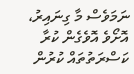ނަމަވެސް މާ ގިނައިރު، އޮށޯވެ އޮވެގެން ކުރާ ކަސްރަތުތައް ކުރުން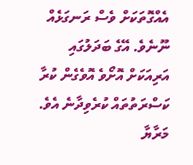އެއްގޮތަކަށް ވެސް ރަނގަޅެއް ނޫނެވެ. އޭގެ ބަދަލުގައި އަރިއަކަށް އޮށޯވެ އޮވެގެން ކުރާ ކަސްރަތުތައް ކުރެވިދާނެ އެވެ.
މަރާޔާ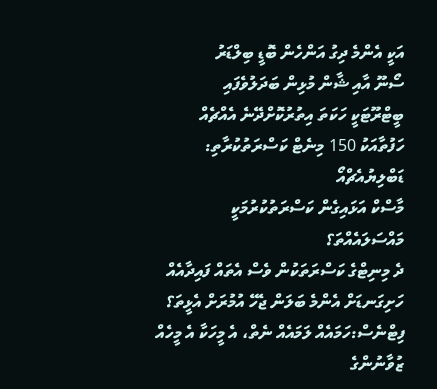އަކީ އެންމެ ދިގު އަންހެން ބޮޑީ ބިލްޑަރު
ސޯނޫ އާއި ޝާން މުޅިން ބަދަލުވެފައި
ބީޓްރޫޓަކީ ހަކަތަ އިތުރުކޮށްދޭނެ އެއްޗެއް
ހަފުތާއަކު 150 މިނެޓް ކަސްރަތުކުރާތި: ޑަބްލިޔުއެޗްއޯ
މާސްކް އަޅައިގެން ކަސްރަތުކުރުމަކީ މައްސަލައެއްތަ؟
ދެ މިނިޓްގެ ކަސްރަތަކުން ވެސް އެތައް ފައިދާއެއް
ހަށިގަނޑަށް އެންމެ ބަލަން ޖެހޭ އުމުރަށް އެޅީތަ؟
ފިޓްނެސް:ހަމައެއް ލަމައެއް ނެތް، އެ މީހަކާ އެ މީހެއް
ޒުވާނުންގެ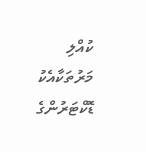ކުއްލި މަރުތަކާއެކު ޑޮކްޓަރުންގެ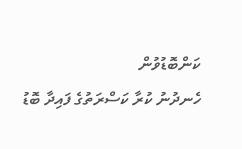ކަންބޮޑުވުން
ހެނދުނު ކުރާ ކަސްރަތުގެ ފައިދާ ބޮޑު